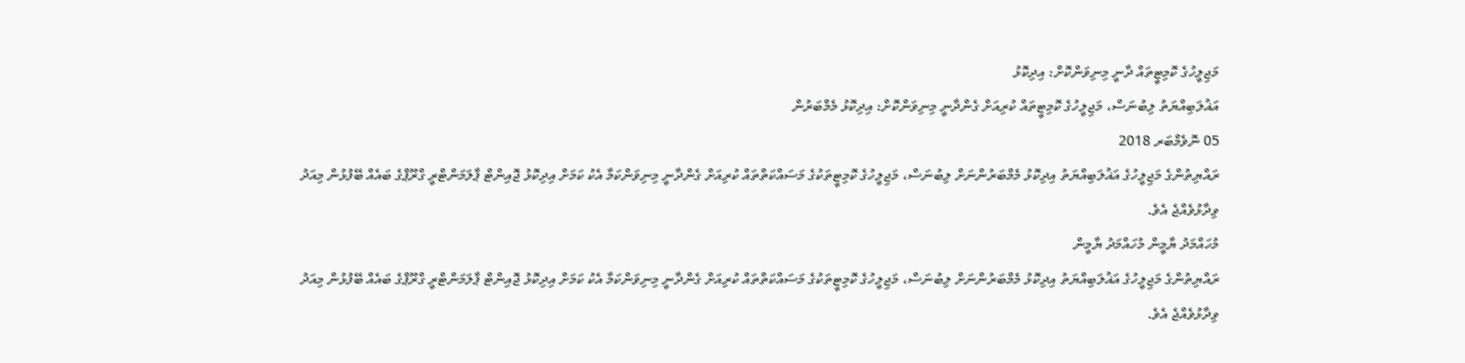މަޖިލީހުގެ ކޮމިޓީތައް ދާނީ މިނިވަންކޮށް: އިދިކޮޅު
އަޣުލަބިއްޔަތު ލިބުނަސް، މަޖިލީހުގެ ކޮމިޓީތައް ކުރިއަށް ގެންދާނީ މިނިވަންކޮށް: އިދިކޮޅު މެމްބަރުން
05 ނޮވެމްބަރ 2018
ރައްޔިތުންގެ މަޖިލީހުގެ އަޣުލަބިއްޔަތު އިދިކޮޅު މެމްބަރުންނަށް ލިބުނަސް، މަޖިލީހުގެ ކޮމިޓީތަކުގެ މަސައްކަތްތައް ކުރިއަށް ގެންދާނީ މިނިވަންކަމާ އެކު ކަމަށް އިދިކޮޅު ޖޮއިންޓް ޕާލަމަންޓްރީ ގްރޫޕްގެ ބައެއް ބޭފުޅުން މިއަދު ވިދާޅުވެއްޖެ އެވެ.
މުހައްމަދު ޔާމީން މުހައްމަދު ޔާމީން
ރައްޔިތުންގެ މަޖިލީހުގެ އަޣުލަބިއްޔަތު އިދިކޮޅު މެމްބަރުންނަށް ލިބުނަސް، މަޖިލީހުގެ ކޮމިޓީތަކުގެ މަސައްކަތްތައް ކުރިއަށް ގެންދާނީ މިނިވަންކަމާ އެކު ކަމަށް އިދިކޮޅު ޖޮއިންޓް ޕާލަމަންޓްރީ ގްރޫޕްގެ ބައެއް ބޭފުޅުން މިއަދު ވިދާޅުވެއްޖެ އެވެ.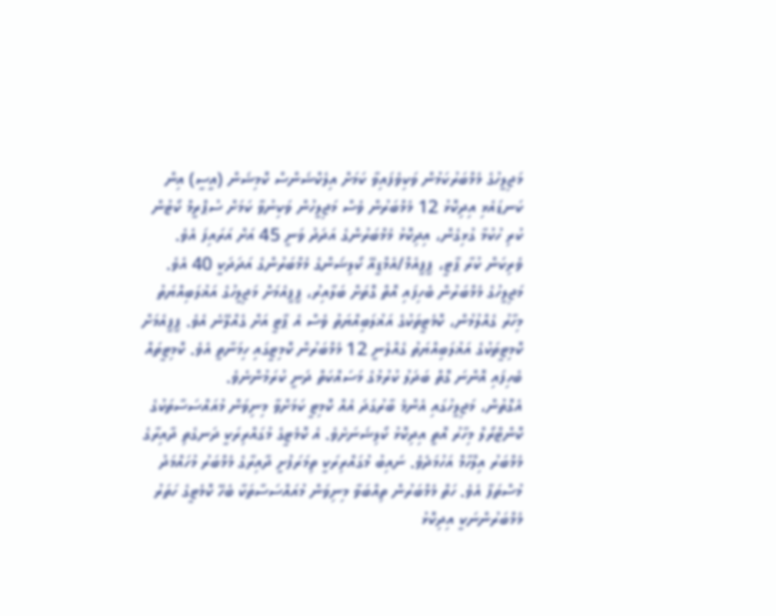މަޖިލީހުގެ މެމްބަރުކަމުން ވަކިވެފައިވާ ކަމަށް އިލެކްޝަންސް ކޮމިޝަން (އީސީ) އިން ކަނޑައެޅި އިދިކޮޅު 12 މެމްބަރުން ވެސް މަޖިލީހުން ވަކިނުވާ ކަމަށް ސުޕްރީމް ކޯޓުން ކުރި ހުކުމާ ގުޅިގެން، އިދިކޮޅު މެމްބަރުންގެ އަދަދު ވަނީ 45 އަށް އަރައިފަ އެވެ. ވެރިކަން ކުރާ ޕާޓީ، ޕީޕީއެމް/އެމްޑީއޭ ކޯލިޝަންގެ މެމްބަރުންގެ އަދަދަކީ 40 އެވެ.
މަޖިލީހުގެ މެމްބަރުން ބެހިފައި އޮތް ގޮތަށް ބަލާއިރު، ޕީޕީއެމަށް މަޖިލީހުގެ އަޣުލަބިއްޔަތު މިހާރު ގެއްލުމުން، ކޮމެޓީތަކުގެ އަޣުލަބިއްޔަތު ވެސް އެ ޕާޓީ އަށް ގެއްލޭނެ އެވެ. ޕީޕީއެމަށް ކޮމިޓީތަކުގެ އަޣުލަބިއްޔަތު ގެއްލެނީ 12 މެމްބަރުން ކޮމިޓީގައި ހިމަނާތީ އެވެ. ކޮމިޓީތައް ބެހިފައި އޮންނަ ގޮތް ބަދަލު ކުރުމުގެ މަސައްކަތް ދަނީ ކުރަމުންނެވެ.
އެގޮތުން، މަޖިލީހުގައި އެންމެ ބާރުގަދަ އެއް ކޮމިޓީ ކަމަށްވާ މިނިވަން މުއައްސަސާތަކުގެ ކޮންޓްރޯލް މިހާރު އޮތީ އިދިކޮޅު ކޯލިޝަނަށެވެ. އެ ކޮމެޓީގެ މުގައްރިރަކީ ދަނގެތި ދާއިރާގެ މެމްބަރު އިލްހާމް އަހުމަދެވެ. ނައިބު މުގައްރިރަކީ ތިމަރަފުށީ ދާއިރާގެ މެމްބަރު މުހައްމަދު މުސްތަފާ އެވެ. ހަތް މެމްބަރުން ތިއްބަވާ މިނިވަން މުއައްސަސާތަކާ ބެހޭ ކޮމެޓީގެ ހަތަރު މެމްބަރުންނަކީ އިދިކޮޅު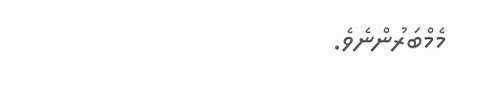މެމްބަރުންނެވެ.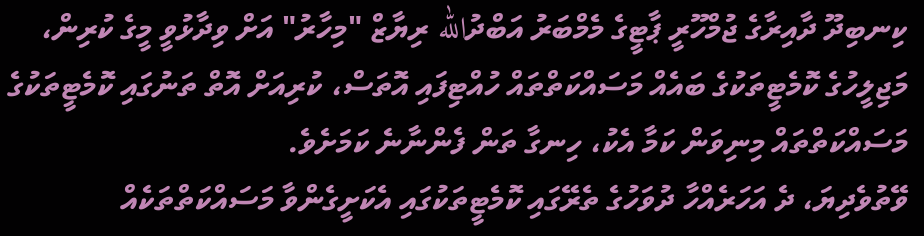ކިނބިދޫ ދާއިރާގެ ޖުމްހޫރީ ޕާޓީގެ މެމްބަރު އަބްދުالله ރިޔާޒް "މިހާރު" އަށް ވިދާޅުވީ މީގެ ކުރިން، މަޖިލީހުގެ ކޮމެޓީތަކުގެ ބައެއް މަސައްކަތްތައް ހުއްޓިފައި އޮތަސް، ކުރިއަށް އޮތް ތަނުގައި ކޮމެޓީތަކުގެ މަސައްކަތްތައް މިނިވަން ކަމާ އެކު، ހިނގާ ތަން ފެންނާނެ ކަމަށެވެ.
ވޭތުވެދިޔަ، ދެ އަހަރެއްހާ ދުވަހުގެ ތެރޭގައި ކޮމެޓީތަކުގައި އެކަށީގެންވާ މަސައްކަތްތަކެއް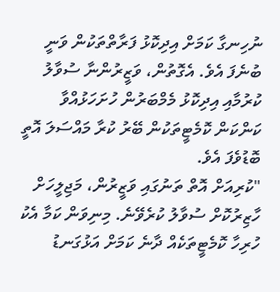ނުހިނގާ ކަމަށް އިދިކޮޅު ފަރާތްތަކުން ވަނީ ބުނެފަ އެވެ. އެގޮތުން، ވަޒީރުންނާ ސުވާލު ކުރުމާއި އިދިކޮޅު މެމްބަރުން ހުށަހަޅުއްވާ ކަންކަން ކޮމެޓީތަކުން ބޭރު ކުރާ މައްސަލަ އޮތީ ބޮޑުވެފަ އެވެ.
"ކުރިއަށް އޮތް ތަނުގައި ވަޒީރުން، މަޖިލީހަށް ހާޒިރުކޮށް ސުވާލު ކުރެވޭނެ. މިނިވަން ކަމާ އެކު ހުރިހާ ކޮމެޓީތަކެއް ދާނެ ކަމަށް އަޅުގަނޑު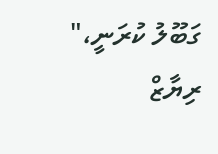ގަބޫލު ކުރަނީ،" ރިޔާޒް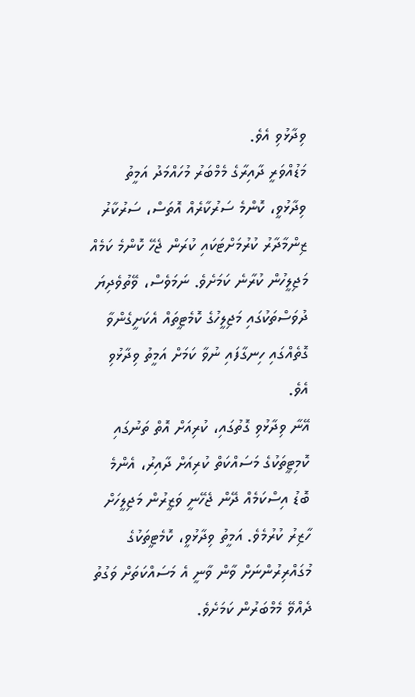ވިދާޅުވި އެވެ.
މަޑުއްވަރީ ދާއިރާގެ މެމްބަރު މުހައްމަދު އަމީތު ވިދާޅުވީ، ކޮންމެ ސަރުކާރެއް އޮތަސް، ސަރުކާރު ޒިންމާދާރު ކުރުމަށްޓަކައި ކުރަން ޖެހޭ ކޮންމެ ކަމެއް މަޖިލީހުން ކުރާނެ ކަމަށެވެ. ނަމަވެސް، ވޭތުވެދިޔަ ދުވަސްތަކުގައި މަޖިލީހުގެ ކޮމެޓީތައް އެކަށީގެންވާ ގޮތެއްގައި ހިނގާފައި ނުވާ ކަމަށް އަމީތު ވިދާޅުވި އެވެ.
އޭނާ ވިދާޅުވި ގޮތުގައި، ކުރިއަށް އޮތް ތަނުގައި ކޮމިޓީތަކުގެ މަސައްކަތް ކުރިއަށް ދާއިރު، އެންމެ ބޮޑު އިސްކަމެއް ދޭން ޖެހޭނީ ވަޒީރުން މަޖިލީހަށް ހާޒިރު ކުރުމެވެ. އަމީތު ވިދާޅުވީ، ކޮމެޓީތަކުގެ މުގައްރިރުންނަށް ވާން ވާނީ އެ މަސައްކަތަށް ވަގުތު ދެއްވޭ މެމްބަރުން ކަމަށެވެ.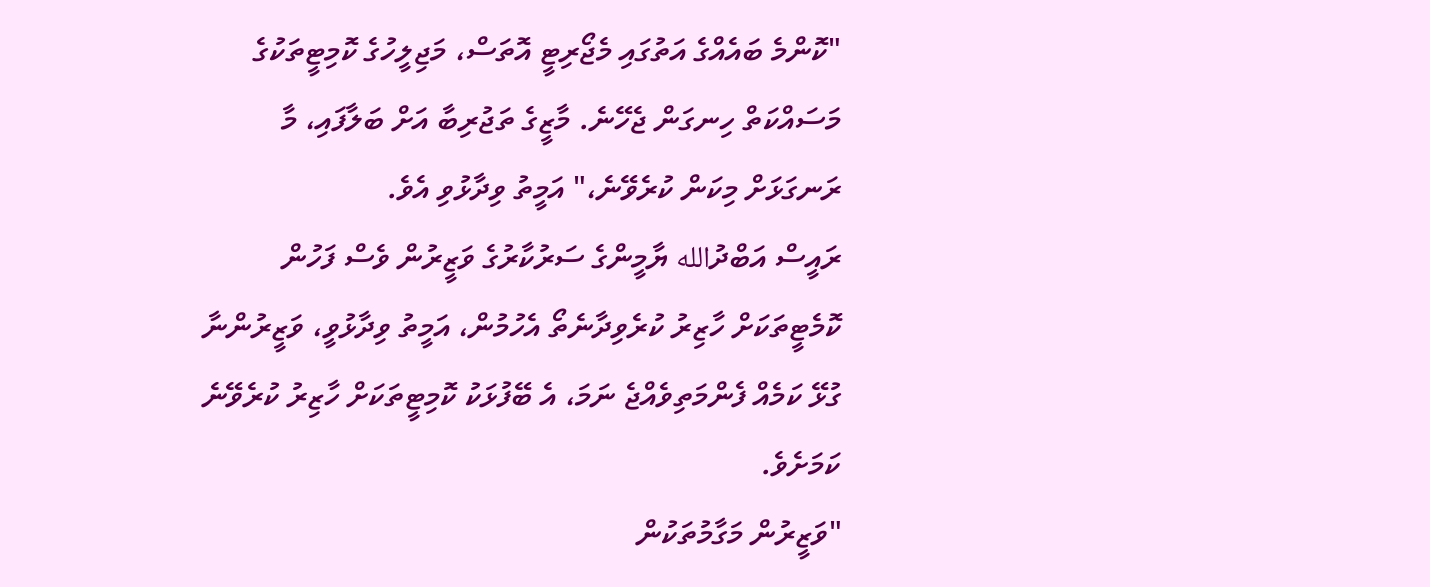"ކޮންމެ ބައެއްގެ އަތުގައި މެޖޯރިޓީ އޮތަސް، މަޖިލީހުގެ ކޮމިޓީތަކުގެ މަސައްކަތް ހިނގަން ޖެހޭނެ. މާޒީގެ ތަޖުރިބާ އަށް ބަލާފައި، މާ ރަނގަޅަށް މިކަން ކުރެވޭނެ،" އަމީތު ވިދާޅުވި އެވެ.
ރައީސް އަބްދުالله ޔާމީންގެ ސަރުކާރުގެ ވަޒީރުން ވެސް ފަހުން ކޮމެޓީތަކަށް ހާޒިރު ކުރެވިދާނެތޯ އެހުމުން، އަމީތު ވިދާޅުވީ، ވަޒީރުންނާ ގުޅޭ ކަމެއް ފެންމަތިވެއްޖެ ނަމަ، އެ ބޭފުޅަކު ކޮމިޓީތަކަށް ހާޒިރު ކުރެވޭނެ ކަމަށެވެ.
"ވަޒީރުން މަގާމުތަކުން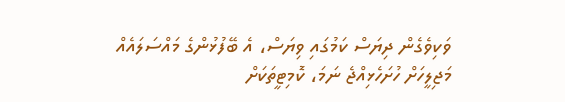ވަކިވެގެން ދިޔަސް ކަމުގައި ވިޔަސް، އެ ބޭފުޅުންގެ މައްސަލައެއް މަޖިލީހަށް ހުށަހެޅިއްޖެ ނަމަ، ކޮމިޓީތަކަށް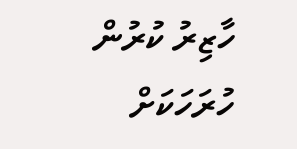ހާޒިރު ކުރުން ހުރަހަކަށް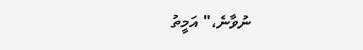ނުވާނެ،" އަމީތު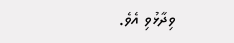ވިދާޅުވި އެވެ.